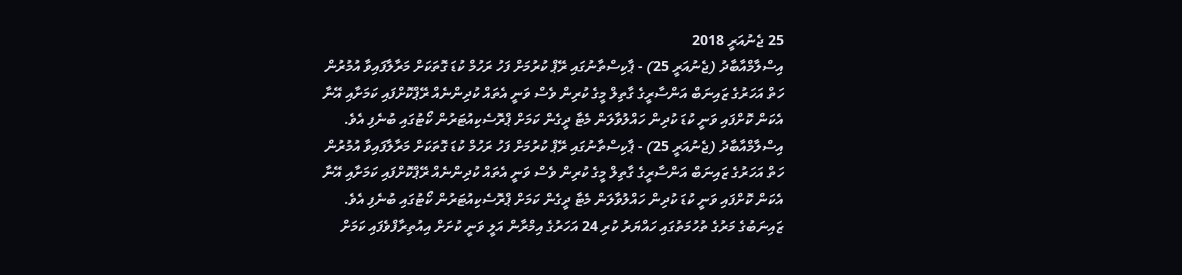25 ޖެނުއަރީ 2018
އިސްލާމްއާބާދު (ޖެނުއަރީ 25) - ޕާކިސްތާނުގައި ރޭޕް ކުރުމަށް ފަހު ރަހުމް ކުޑަ ގޮތަކަށް މަރާލާފައިވާ އުމުރުން ހަތް އަހަރުގެ ޒައިނަބް އަންސާރީގެ ގާތިލް މީގެ ކުރިން ވެސް ވަނީ އެތައް ކުދިންނެއް ރޭޕްކޮށްފައި ކަމަށާއި އޭނާ އެކަން ކޮށްފައި ވަނީ ކުޑަ ކުދިން ހައްލުވާލަން މެޓާ ދީގެން ކަމަށް ޕްރޮސެކިއުޓަރުން ކޯޓުގައި ބުނެފި އެވެ.
އިސްލާމްއާބާދު (ޖެނުއަރީ 25) - ޕާކިސްތާނުގައި ރޭޕް ކުރުމަށް ފަހު ރަހުމް ކުޑަ ގޮތަކަށް މަރާލާފައިވާ އުމުރުން ހަތް އަހަރުގެ ޒައިނަބް އަންސާރީގެ ގާތިލް މީގެ ކުރިން ވެސް ވަނީ އެތައް ކުދިންނެއް ރޭޕްކޮށްފައި ކަމަށާއި އޭނާ އެކަން ކޮށްފައި ވަނީ ކުޑަ ކުދިން ހައްލުވާލަން މެޓާ ދީގެން ކަމަށް ޕްރޮސެކިއުޓަރުން ކޯޓުގައި ބުނެފި އެވެ.
ޒައިނަބުގެ މަރުގެ ތުހުމަތުގައި ހައްޔަރު ކުރި 24 އަހަރުގެ އިމްރާން އަލީ ވަނީ ކުށަށް އިއުތިރާފްވެފައި ކަމަށް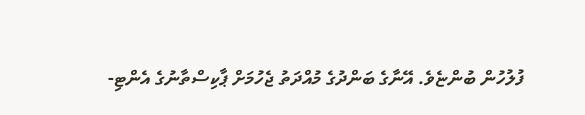ފުލުހުން ބުންޏެވެ. އޭނާގެ ބަންދުގެ މުއްދަތު ޖެހުމަށް ޕާކިސްތާނުގެ އެންޓި-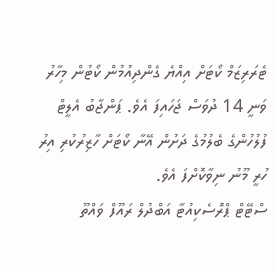ޓެރަރިޒަމް ކޯޓަށް އިއްޔެ ގެންދިއުމުން ކޯޓުން މިހާރު ވަނީ 14 ދުވަސް ޖަހައިފަ އެވެ. ޕަންޖާބު އެލީޓް ފުލުހުންގެ ބެލުމުގެ ދަށުން އޭނާ ކޯޓަށް ހާޒިރުކުރި އިރު ހުރީ މޫނު ނިވާކޮށްފަ އެވެ.
ސްޓޭޓް ޕްރޮސެކިއުޓާ އަބްދުލް ރައޫފް ވައްތޫ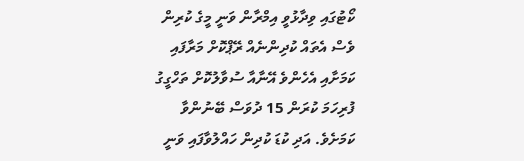ކޯޓުގައި ވިދާޅުވީ އިމްރާން ވަނީ މީގެ ކުރިން ވެސް އެތައް ކުދިންނެއް ރޭޕްކޮށް މަރާފައި ކަމަށާއި އެހެންވެ އޭނާއާ ސުވާލުކޮށް ތަހްގީގު ފުރިހަމަ ކުރަން 15 ދުވަސް ބޭނުންވާ ކަމަށެވެ. އަދި ކުޑަ ކުދިން ހައްލުވާފައި ވަނީ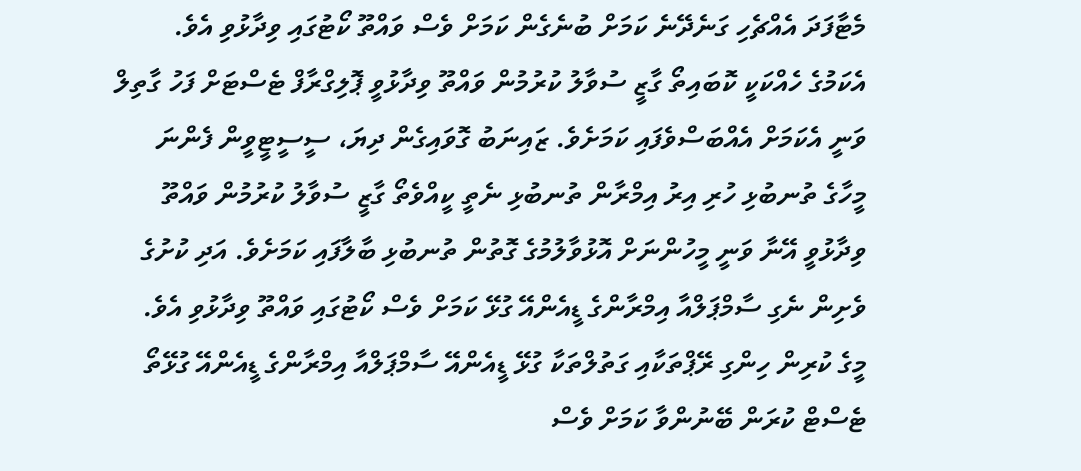މެޓާފަދަ އެއްޗެހި ގަނެދޭނެ ކަމަށް ބުނެގެން ކަމަށް ވެސް ވައްތޫ ކޯޓުގައި ވިދާޅުވި އެވެ.
އެކަމުގެ ހެއްކަކީ ކޮބައިތޯ ގާޒީ ސުވާލު ކުރުމުން ވައްތޫ ވިދާޅުވީ ޕޮލިގްރާފް ޓެސްޓަށް ފަހު ގާތިލް ވަނީ އެކަމަށް އެއްބަސްވެފައި ކަމަށެވެ. ޒައިނަބު ގޮވައިގެން ދިޔަ، ސީސީޓީވީން ފެންނަ މީހާގެ ތުނބުޅި ހުރި އިރު އިމްރާން ތުނބުޅި ނެތީ ކީއްވެތޯ ގާޒީ ސުވާލު ކުރުމުން ވައްތޫ ވިދާޅުވީ އޭނާ ވަނީ މީހުންނަށް އޮޅުވާލުމުގެ ގޮތުން ތުނބުޅި ބާލާފައި ކަމަށެވެ. އަދި ކުށުގެ ވެށިން ނެގި ސާމްޕަލްއާ އިމްރާންގެ ޑީއެންއޭ ގުޅޭ ކަމަށް ވެސް ކޯޓުގައި ވައްތޫ ވިދާޅުވި އެވެ. މީގެ ކުރިން ހިންގި ރޭޕްތަކާއި ގަތުލްތަކާ ގުޅޭ ޑީއެންއޭ ސާމްޕަލްއާ އިމްރާންގެ ޑީއެންއޭ ގުޅޭތޯ ޓެސްޓް ކުރަން ބޭނުންވާ ކަމަށް ވެސް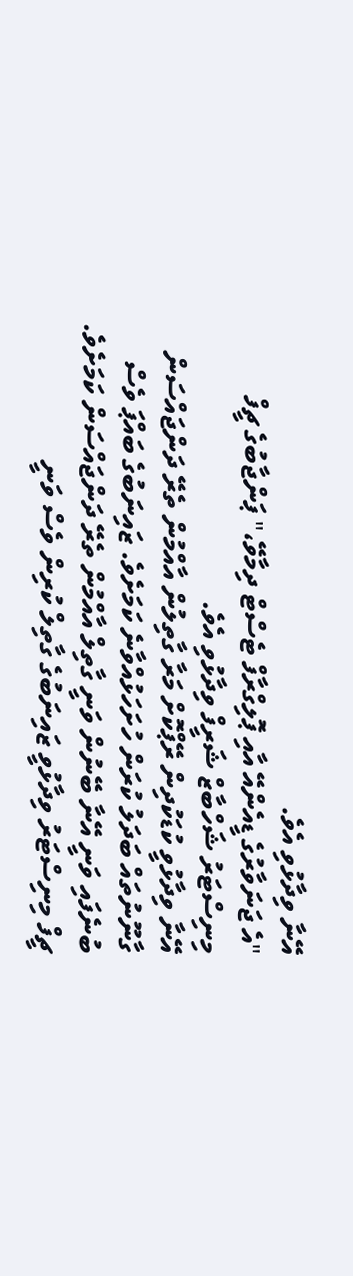އޭނާ ވިދާޅުވި އެވެ.
"އެ ޖަނަވާރުގެ ޑީއެންއޭ އާއި ޕޮލިގްރާފް ޓެސްޓް ދިމާވޭ،" ޕަންޖާބުގެ ޗީފް މިނިސްޓަރު ޝަހްބާޒް ޝަރީފް ވިދާޅުވި އެވެ.
އޭނާ ވިދާޅުވީ ކުޑަކުދިން ރޭޕްކޮށް މަރާ ގާތިލުން އާއްމުން ތެރޭ ދަންޖައްސަން ގާނޫނުތައް ބަދަލު ކުރަން ހުށަހަޅުއްވާނެ ކަމަށެވެ. ޒައިނަބުގެ ބައްޕަ ވެސް ބުނެފައި ވަނީ އޭނާ ބޭނުން ވަނީ ގާތިލް އާއްމުން ތެރޭ ދަންޖައްސަން ކަމަށެވެ.
ޗީފް މިނިސްޓަރު ވިދާޅުވީ ޒައިނަބުގެ ގާތިލް ކުރިން ވެސް ވަނީ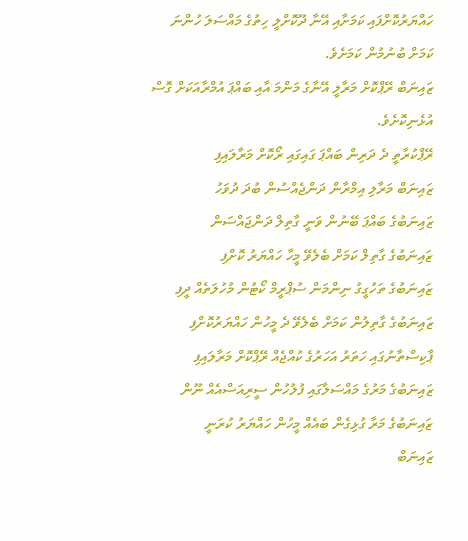ހައްޔަރުކޮށްފައި ކަމަށާއި އޭނާ ދޫކޮށްލީ ހިތުގެ މައްސަލަ ހުންނަ ކަމަށް ބުނުމުން ކަމަށެވެ.
ޒައިނަބް ރޭޕްކޮށް މަރާލީ އޭނާގެ މަންމަ އާއި ބައްޕަ އުމްރާއަކަށް ގޮސް އުޅެނިކޮށެވެ.
ރޭޕްކުރާތީ ދެ ދަރިން ބައްޕަ ގައިގައި ރޯކޮށް މަރާލައިފި
ޒައިނަބް މަރާލި އިމްރާން ދަންޖެއްސުން ބުދަ ދުވަހު
ޒައިނަބުގެ ބައްޕަ ބޭނުން ވަނީ ގާތިލް ދަންޖައްސަން
ޒައިނަބުގެ ގާތިލް ކަމަށް ބެލެވޭ މީހާ ހައްޔަރު ކޮށްފި
ޒައިނަބުގެ ތަހުގީގު ނިންމަން ސުޕްރީމް ކޯޓުން މުހުލަތެއް ދީފި
ޒައިނަބުގެ ގާތިލުން ކަމަށް ބެލެވޭ ދެ މީހުން ހައްޔަރުކޮށްފި
ޕާކިސްތާނުގައި ހަތަރު އަހަރުގެ ކުއްޖެއް ރޭޕްކޮށް މަރާލައިފި
ޒައިނަބުގެ މަރުގެ މައްސަލާގައި ފުލުހުން ސީރިއަސްއެއް ނޫން
ޒައިނަބުގެ މަރާ ގުޅިގެން ބައެއް މީހުން ހައްޔަރު ކުރަނީ
ޒައިނަބް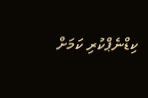ކިޑްނެޕްކުރި ކަމަށް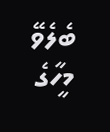ބެލެވޭ މީހާގެ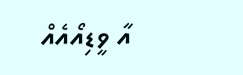އާ ވީޑިއޯއެއް